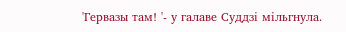'Гервазы там! '- у галаве Суддзі мільгнула.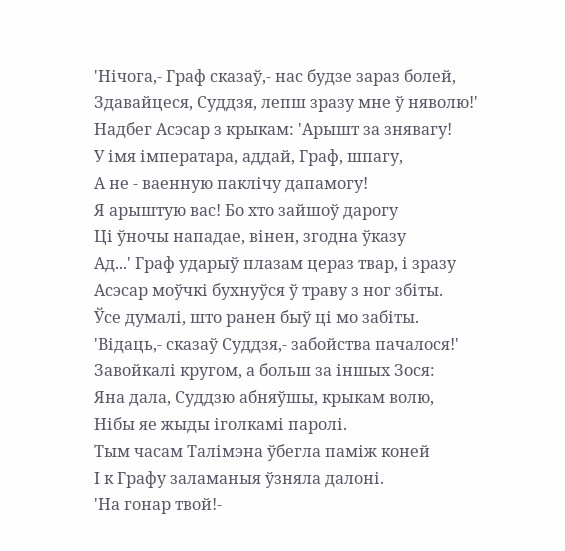'Нічога,- Граф сказаў,- нас будзе зараз болей,
Здавайцеся, Суддзя, лепш зразу мне ў няволю!'
Надбег Асэсар з крыкам: 'Арышт за знявагу!
У імя імператара, аддай, Граф, шпагу,
А не - ваенную паклічу дапамогу!
Я арыштую вас! Бо хто зайшоў дарогу
Ці ўночы нападае, вінен, згодна ўказу
Ад...' Граф ударыў плазам цераз твар, і зразу
Асэсар моўчкі бухнуўся ў траву з ног збіты.
Ўсе думалі, што ранен быў ці мо забіты.
'Відаць,- сказаў Суддзя,- забойства пачалося!'
Завойкалі кругом, а больш за іншых Зося:
Яна дала, Суддзю абняўшы, крыкам волю,
Нібы яе жыды іголкамі паролі.
Тым часам Талімэна ўбегла паміж коней
І к Графу заламаныя ўзняла далоні.
'На гонар твой!-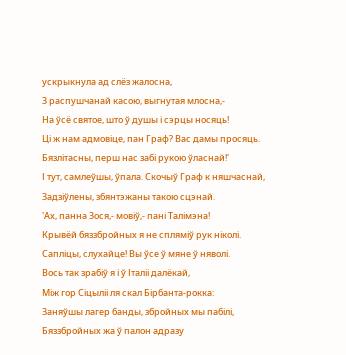ускрыкнула ад слёз жалосна,
З распушчанай касою, выгнутая млосна,-
На ўсё святое, што ў душы і сэрцы носяць!
Ці ж нам адмовіце, пан Граф? Вас дамы просяць.
Бязлітасны, перш нас забі рукою ўласнай!'
І тут, самлеўшы, ўпала. Скочыў Граф к няшчаснай,
Задзіўлены, збянтэжаны такою сцэнай.
'Ах, панна Зося,- мовіў,- пані Талімэна!
Крывёй бяззбройных я не спляміў рук ніколі.
Сапліцы, слухайце! Вы ўсе ў мяне ў няволі.
Вось так зрабіў я і ў Італіі далёкай,
Між гор Сіцыліі ля скал Бірбанта-рокка:
Заняўшы лагер банды, збройных мы пабілі,
Бяззбройных жа ў палон адразу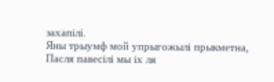захапілі.
Яны трыумф мой упрыгожылі прыкметна,
Пасля павесілі мы іх ля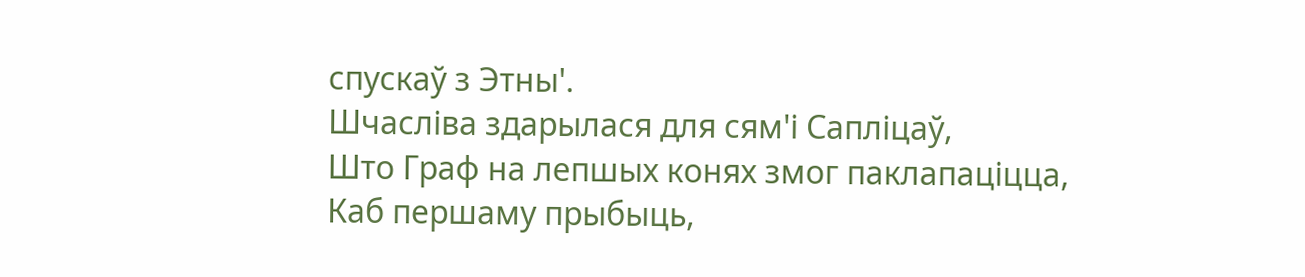спускаў з Этны'.
Шчасліва здарылася для сям'і Сапліцаў,
Што Граф на лепшых конях змог паклапаціцца,
Каб першаму прыбыць,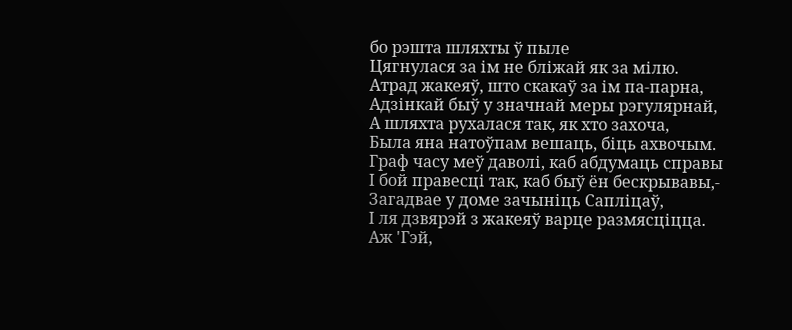бо рэшта шляхты ў пыле
Цягнулася за ім не бліжай як за мілю.
Атрад жакеяў, што скакаў за ім па-парна,
Адзінкай быў у значнай меры рэгулярнай,
А шляхта рухалася так, як хто захоча,
Была яна натоўпам вешаць, біць ахвочым.
Граф часу меў даволі, каб абдумаць справы
І бой правесці так, каб быў ён бескрывавы,-
Загадвае у доме зачыніць Сапліцаў,
І ля дзвярэй з жакеяў варце размясціцца.
Аж 'Гэй,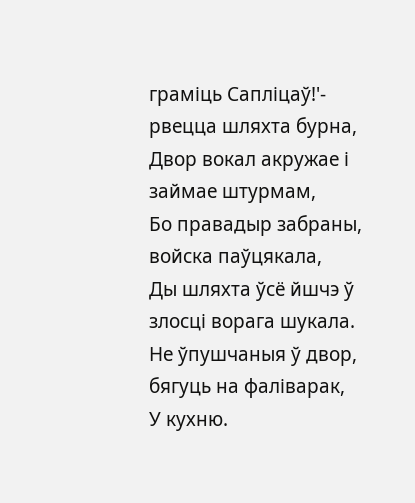граміць Сапліцаў!'- рвецца шляхта бурна,
Двор вокал акружае і займае штурмам,
Бо правадыр забраны, войска паўцякала,
Ды шляхта ўсё йшчэ ў злосці ворага шукала.
Не ўпушчаныя ў двор, бягуць на фаліварак,
У кухню.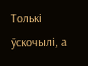Толькі ўскочылі, а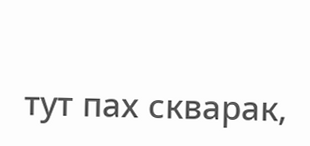тут пах скварак,